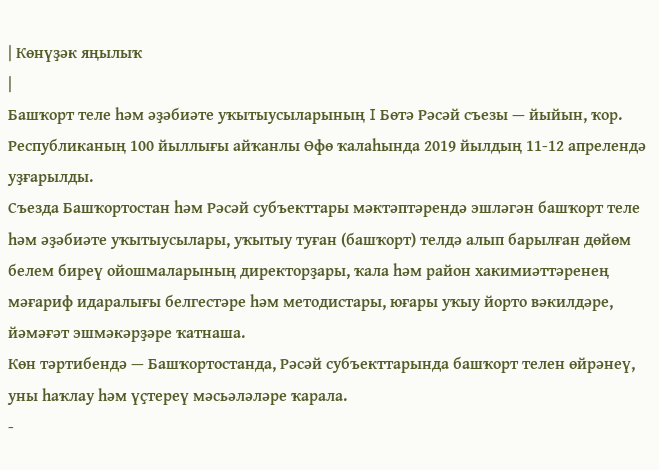| Көнүҙәк яңылыҡ
|
Башҡорт теле һәм әҙәбиәте уҡытыусыларының I Бөтә Рәсәй съезы — йыйын, ҡор. Республиканың 100 йыллығы айҡанлы Өфө ҡалаһында 2019 йылдың 11-12 апрелендә уҙғарылды.
Съезда Башҡортостан һәм Рәсәй субъекттары мәктәптәрендә эшләгән башҡорт теле һәм әҙәбиәте уҡытыусылары, уҡытыу туған (башҡорт) телдә алып барылған дөйөм белем биреү ойошмаларының директорҙары, ҡала һәм район хакимиәттәренең мәғариф идаралығы белгестәре һәм методистары, юғары уҡыу йорто вәкилдәре, йәмәғәт эшмәкәрҙәре ҡатнаша.
Көн тәртибендә — Башҡортостанда, Рәсәй субъекттарында башҡорт телен өйрәнеү, уны һаҡлау һәм үҫтереү мәсьәләләре ҡарала.
-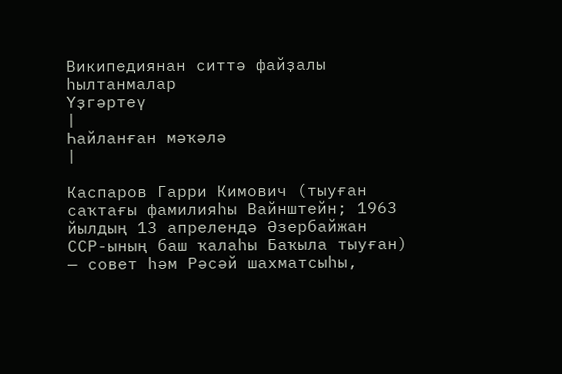Википедиянан ситтә файҙалы һылтанмалар
Үҙгәртеү
|
Һайланған мәҡәлә
|

Каспаров Гарри Кимович (тыуған саҡтағы фамилияһы Вайнштейн; 1963 йылдың 13 апрелендә Әзербайжан ССР-ының баш ҡалаһы Баҡыла тыуған) — совет һәм Рәсәй шахматсыһы,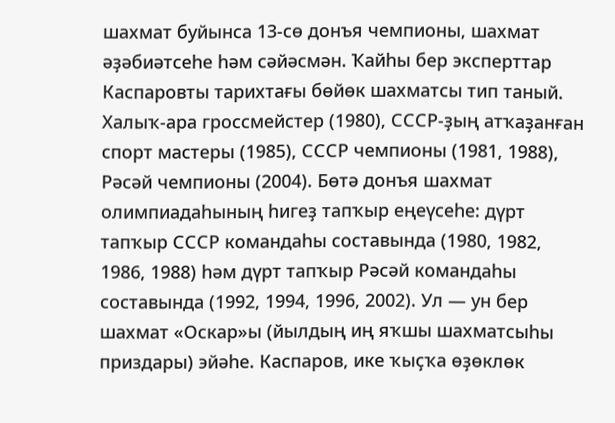шахмат буйынса 13-сө донъя чемпионы, шахмат әҙәбиәтсеһе һәм сәйәсмән. Ҡайһы бер эксперттар Каспаровты тарихтағы бөйөк шахматсы тип таный. Халыҡ-ара гроссмейстер (1980), СССР-ҙың атҡаҙанған спорт мастеры (1985), СССР чемпионы (1981, 1988), Рәсәй чемпионы (2004). Бөтә донъя шахмат олимпиадаһының һигеҙ тапҡыр еңеүсеһе: дүрт тапҡыр СССР командаһы составында (1980, 1982, 1986, 1988) һәм дүрт тапҡыр Рәсәй командаһы составында (1992, 1994, 1996, 2002). Ул — ун бер шахмат «Оскар»ы (йылдың иң яҡшы шахматсыһы приздары) эйәһе. Каспаров, ике ҡыҫҡа өҙөклөк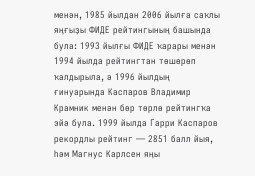менән, 1985 йылдан 2006 йылға саҡлы яңғыҙы ФИДЕ рейтингының башында була: 1993 йылғы ФИДЕ ҡарары менән 1994 йылда рейтингтан төшөрөп ҡалдырыла, ә 1996 йылдың ғинуарында Каспаров Владимир Крамник менән бөр төрлө рейтингҡа эйә була. 1999 йылда Гарри Каспаров рекордлы рейтинг — 2851 балл йыя, һәм Магнус Карлсен яңы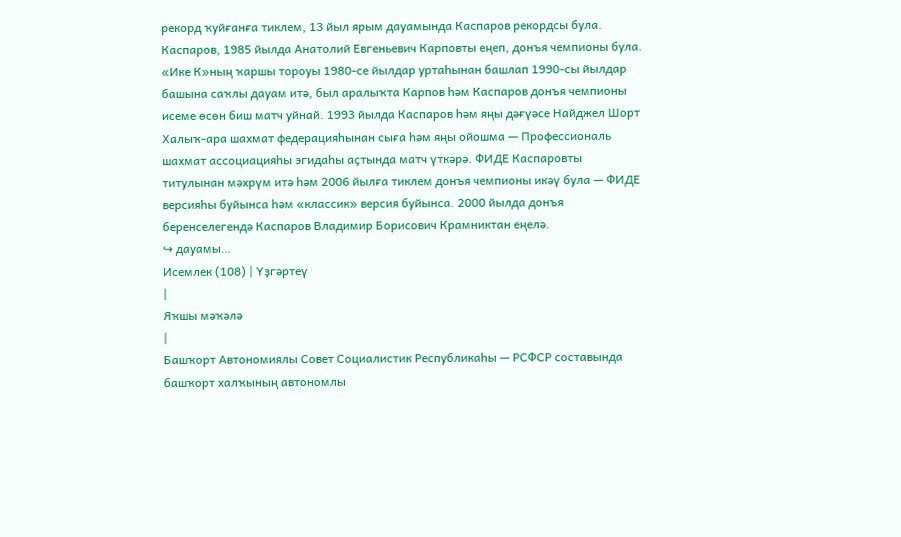рекорд ҡуйғанға тиклем, 13 йыл ярым дауамында Каспаров рекордсы була.
Каспаров, 1985 йылда Анатолий Евгеньевич Карповты еңеп, донъя чемпионы була. «Ике К»ның ҡаршы тороуы 1980-се йылдар уртаһынан башлап 1990-сы йылдар башына саҡлы дауам итә, был аралыҡта Карпов һәм Каспаров донъя чемпионы исеме өсөн биш матч уйнай. 1993 йылда Каспаров һәм яңы дәғүәсе Найджел Шорт Халыҡ-ара шахмат федерацияһынан сыға һәм яңы ойошма — Профессиональ шахмат ассоциацияһы эгидаһы аҫтында матч үткәрә. ФИДЕ Каспаровты титулынан мәхрүм итә һәм 2006 йылға тиклем донъя чемпионы икәү була — ФИДЕ версияһы буйынса һәм «классик» версия буйынса. 2000 йылда донъя беренселегендә Каспаров Владимир Борисович Крамниктан еңелә.
↪ дауамы…
Исемлек (108) | Үҙгәртеү
|
Яҡшы мәҡәлә
|
Башҡорт Автономиялы Совет Социалистик Республикаһы — РСФСР составында башҡорт халҡының автономлы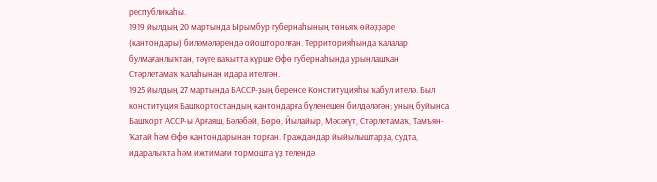республикаһы.
1919 йылдың 20 мартында Ырымбур губернаһының төньяҡ өйәҙҙәре (кантондары) биләмәләрендә ойошторолған. Территорияһында ҡалалар булмағанлыҡтан, тәүге ваҡытта күрше Өфө губернаһында урынлашҡан Стәрлетамаҡ ҡалаһынан идара ителгән.
1925 йылдың 27 мартында БАССР-ҙың беренсе Конституцияһы ҡабул ителә. Был конституция Башҡортостандың кантондарға бүленешен билдәләгән; уның буйынса Башҡорт АССР-ы Арғаяш, Бәләбәй, Бөрө, Йылайыр, Мәсәғүт, Стәрлетамаҡ, Тамъян-Ҡатай һәм Өфө кантондарынан торған. Граждандар йыйылыштарҙа, судта, идаралыҡта һәм ижтимағи тормошта үҙ телендә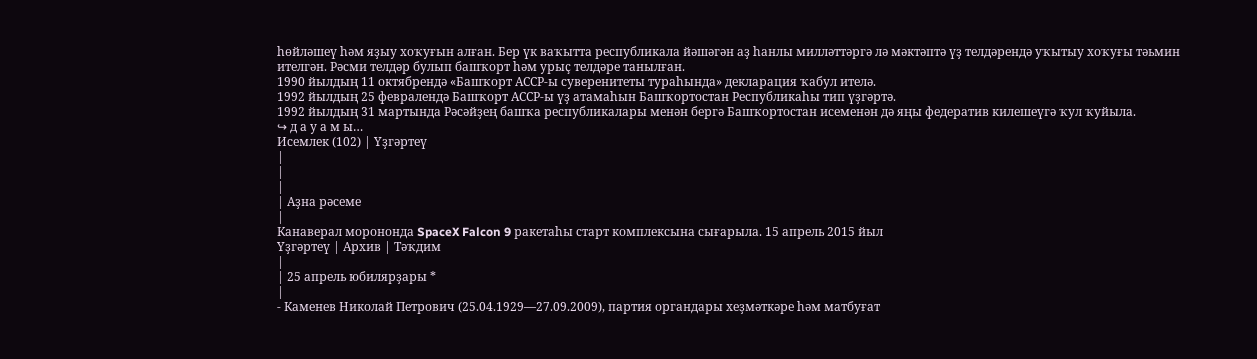һөйләшеү һәм яҙыу хоҡуғын алған. Бер үк ваҡытта республикала йәшәгән аҙ һанлы милләттәргә лә мәктәптә үҙ телдәрендә уҡытыу хоҡуғы тәьмин ителгән. Рәсми телдәр булып башҡорт һәм урыҫ телдәре танылған.
1990 йылдың 11 октябрендә «Башҡорт АССР-ы суверенитеты тураһында» декларация ҡабул ителә.
1992 йылдың 25 февралендә Башҡорт АССР-ы үҙ атамаһын Башҡортостан Республикаһы тип үҙгәртә.
1992 йылдың 31 мартында Рәсәйҙең башҡа республикалары менән бергә Башҡортостан исеменән дә яңы федератив килешеүгә ҡул ҡуйыла.
↪ д а у а м ы…
Исемлек (102) | Үҙгәртеү
|
|
|
| Аҙна рәсеме
|
Канаверал морононда SpaceX Falcon 9 ракетаһы старт комплексына сығарыла. 15 апрель 2015 йыл
Үҙгәртеү | Архив | Тәҡдим
|
| 25 апрель юбилярҙары *
|
- Каменев Николай Петрович (25.04.1929—27.09.2009), партия органдары хеҙмәткәре һәм матбуғат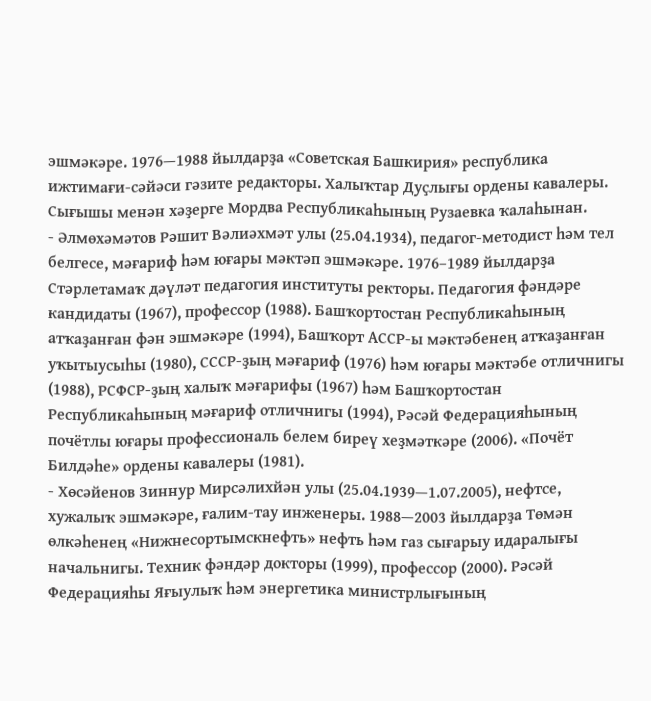эшмәкәре. 1976—1988 йылдарҙа «Советская Башкирия» республика ижтимағи-сәйәси гәзите редакторы. Халыҡтар Дуҫлығы ордены кавалеры. Сығышы менән хәҙерге Мордва Республикаһының Рузаевка ҡалаһынан.
- Әлмөхәмәтов Рәшит Вәлиәхмәт улы (25.04.1934), педагог-методист һәм тел белгесе, мәғариф һәм юғары мәктәп эшмәкәре. 1976–1989 йылдарҙа Стәрлетамаҡ дәүләт педагогия институты ректоры. Педагогия фәндәре кандидаты (1967), профессор (1988). Башҡортостан Республикаһының атҡаҙанған фән эшмәкәре (1994), Башҡорт АССР-ы мәктәбенең атҡаҙанған уҡытыусыһы (1980), СССР‑ҙың мәғариф (1976) һәм юғары мәктәбе отличнигы (1988), РСФСР‑ҙың халыҡ мәғарифы (1967) һәм Башҡортостан Республикаһының мәғариф отличнигы (1994), Рәсәй Федерацияһының почётлы юғары профессиональ белем биреү хеҙмәткәре (2006). «Почёт Билдәһе» ордены кавалеры (1981).
- Хөсәйенов Зиннур Мирсәлихйән улы (25.04.1939—1.07.2005), нефтсе, хужалыҡ эшмәкәре, ғалим-тау инженеры. 1988—2003 йылдарҙа Төмән өлкәһенең «Нижнесортымскнефть» нефть һәм газ сығарыу идаралығы начальнигы. Техник фәндәр докторы (1999), профессор (2000). Рәсәй Федерацияһы Яғыулыҡ һәм энергетика министрлығының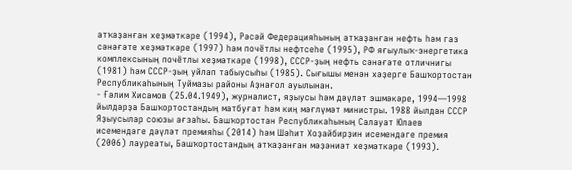атҡаҙанған хеҙмәткәре (1994), Рәсәй Федерацияһының атҡаҙанған нефть һәм газ сәнәғәте хеҙмәткәре (1997) һәм почётлы нефтсеһе (1995), РФ яғыулыҡ-энергетика комплексының почётлы хеҙмәткәре (1998), СССР-ҙың нефть сәнәғәте отличнигы (1981) һәм СССР-ҙың уйлап табыусыһы (1985). Сығышы менән хәҙерге Башҡортостан Республикаһының Туймазы районы Аҙнағол ауылынан.
- Ғәлим Хисамов (25.04.1949), журналист, яҙыусы һәм дәүләт эшмәкәре, 1994—1998 йылдарҙа Башҡортостандың матбуғат һәм киң мәғлүмәт министры. 1988 йылдан СССР Яҙыусылар союзы ағзаһы. Башҡортостан Республикаһының Салауат Юлаев исемендәге дәүләт премияһы (2014) һәм Шәһит Хоҙайбирҙин исемендәге премия (2006) лауреаты, Башҡортостандың атҡаҙанған мәҙәниәт хеҙмәткәре (1993).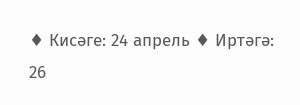♦ Кисәге: 24 апрель ♦ Иртәгә: 26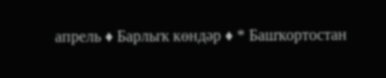апрель ♦ Барлыҡ көндәр ♦ * Башҡортостан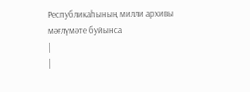Республикаһының милли архивы мәғлүмәте буйынса
|
|